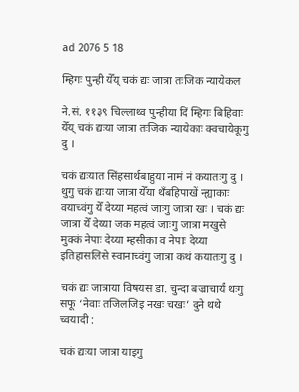ad 2076 5 18

म्हिगः पुन्ही येँय् चकं द्यः जात्रा तःजिक न्यायेकल

ने.सं. ११३९ चिल्लाथ्व पुन्हीया दिं म्हिगः बिहिवाः येँय् चकं द्यःया जात्रा तःजिक न्यायेकाः क्वचायेकूगु दु ।

चकं द्यःयात सिंहसार्थबाहुया नामं नं कयातःगु दु । थुगु चकं द्यःया जात्रा येँया थँबहिपाखें न्ह्याकाः वयाच्वंगु येँ देय्या महत्वं जाःगु जात्रा खः । चकं द्यः जात्रा येँ देय्या जक महत्वं जाःगु जात्रा मखुसे मुक्कं नेपाः देय्या म्हसीका व नेपाः देय्या इतिहासलिसे स्वानाच्वंगु जात्रा कथं कयातःगु दु ।

चकं द्यः जात्राया विषयस डा. चुन्दा बज्राचार्यं थःगु सफू ‘नेवाः तजिलजिइ नखः चखः’ दुने थथे च्वयादी :

चकं द्यःया जात्रा याइगु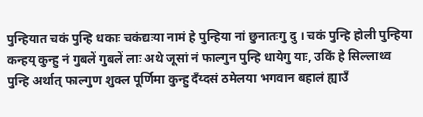पुन्हियात चकं पुन्हि धकाः चकंद्यःया नामं हे पुन्हिया नां छुनातःगु दु । चकं पुन्हि होली पुन्हिया कन्हय् कुन्हु नं गुबलें गुबलें लाः अथे जूसां नं फाल्गुन पुन्हि धायेगु याः, उकिं हे सिल्लाथ्व पुन्हि अर्थात् फाल्गुण शुक्ल पूर्णिमा कुन्हु दँय्दसं ठमेलया भगवान बहालं ह्याउँ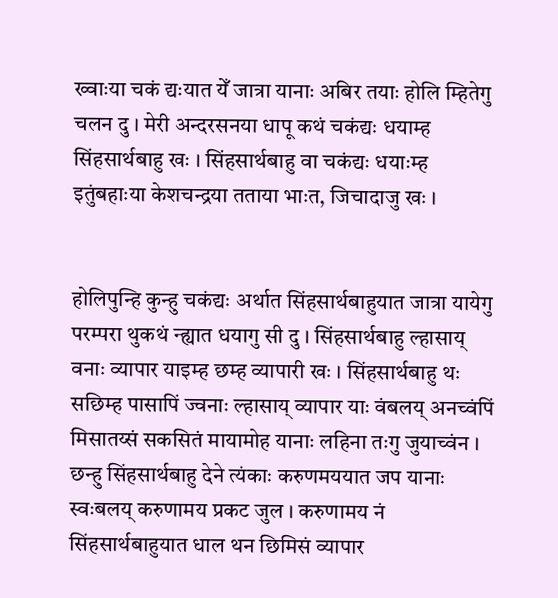ख्वाःया चकं द्यःयात येँ जात्रा यानाः अबिर तयाः होलि म्हितेगु चलन दु । मेरी अन्दरसनया धापू कथं चकंद्यः धयाम्ह सिंहसार्थबाहु खः । सिंहसार्थबाहु वा चकंद्यः धयाःम्ह इतुंबहाःया केशचन्द्रया तताया भाःत, जिचादाजु खः ।


होलिपुन्हि कुन्हु चकंद्यः अर्थात सिंहसार्थबाहुयात जात्रा यायेगु परम्परा थुकथं न्ह्यात धयागु सी दु । सिंहसार्थबाहु ल्हासाय् वनाः व्यापार याइम्ह छम्ह व्यापारी खः । सिंहसार्थबाहु थः सछिम्ह पासापिं ज्वनाः ल्हासाय् व्यापार याः वंबलय् अनच्वंपिं मिसातय्सं सकसितं मायामोह यानाः लहिना तःगु जुयाच्वंन । छन्हु सिंहसार्थबाहु देने त्यंकाः करुणमययात जप यानाः स्वःबलय् करुणामय प्रकट जुल । करुणामय नं सिंहसार्थबाहुयात धाल थन छिमिसं व्यापार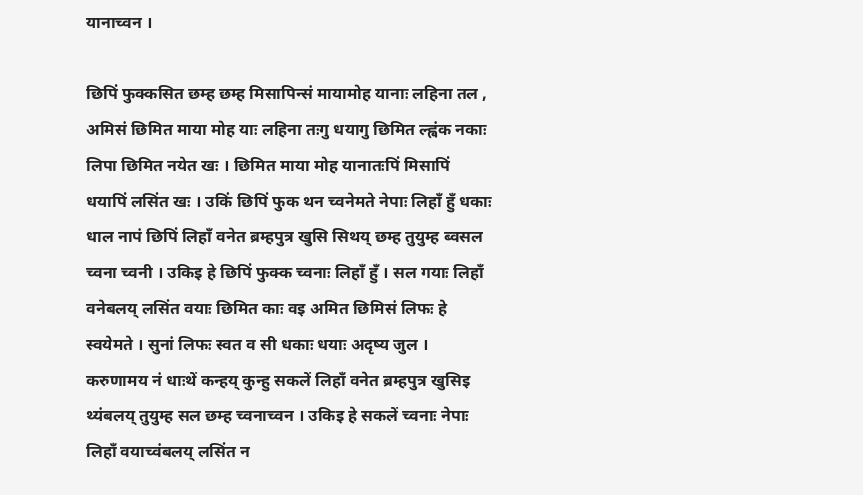यानाच्वन ।

छिपिं फुक्कसित छम्ह छम्ह मिसापिन्सं मायामोह यानाः लहिना तल , अमिसं छिमित माया मोह याः लहिना तःगु धयागु छिमित ल्ह्वंक नकाः लिपा छिमित नयेत खः । छिमित माया मोह यानातःपिं मिसापिं धयापिं लसिंत खः । उकिं छिपिं फुक थन च्वनेमते नेपाः लिहाँ हुँ धकाः धाल नापं छिपिं लिहाँ वनेत ब्रम्हपुत्र खुसि सिथय् छम्ह तुयुम्ह ब्वसल च्वना च्वनी । उकिइ हे छिपिं फुक्क च्वनाः लिहाँ हुँ । सल गयाः लिहाँ वनेबलय् लसिंत वयाः छिमित काः वइ अमित छिमिसं लिफः हे स्वयेमते । सुनां लिफः स्वत व सी धकाः धयाः अदृष्य जुल । करुणामय नं धाःथें कन्हय् कुन्हु सकलें लिहाँ वनेत ब्रम्हपुत्र खुसिइ थ्यंबलय् तुयुम्ह सल छम्ह च्वनाच्वन । उकिइ हे सकलें च्वनाः नेपाः लिहाँ वयाच्वंबलय् लसिंत न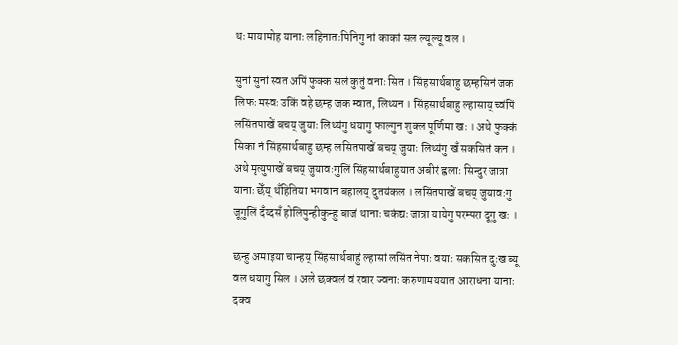थः मायामोह यानाः लहिनातःपिनिगु नां काकां सल ल्यूल्यू वल ।

सुनां सुनां स्वत अपिं फुक्क सलं कुतुं वनाः सित । सिंहसार्थबाहु छम्हसिनं जक लिफः मस्वः उकिं वहे छम्ह जक म्वात, लिथ्यन । सिंहसार्थबाहु ल्हासाय् च्वंपिं लसिंतपाखें बचय् जुयाः लिथ्यंगु धयागु फाल्गुन शुक्ल पूर्णिमा खः । अथे फुक्कं सिका नं सिंहसार्थबाहु छम्ह लसितपाखें बचय् जुयाः लिथ्यंगु खँ सकसितं कन । अथे मृत्युपाखें बचय् जुयावःगुलिं सिंहसार्थबाहुयात अबीरं ह्वलाः सिन्दुर जात्रा यानाः छेँय् थँहितिया भगवान बहालय् दुतयंकल । लसिंतपाखें बचय् जुयावःगु जूगुलिं दँय्दसँ होलिपुन्हीकुन्हु बाजं थानाः चकंद्यः जात्रा यायेगु परम्परा दूगु खः ।

छन्हु अमाइया चान्हय् सिंहसार्थबाहुं ल्हासां लसिंत नेपाः वयाः सकसित दुःख ब्यू वल धयागु सिल । अले छक्वलं वं रवार ज्वनाः करुणामययात आराधना यानाः दक्व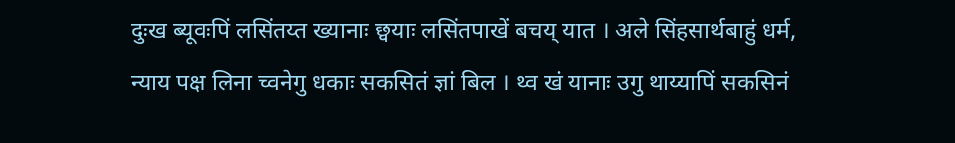दुःख ब्यूवःपिं लसिंतय्त ख्यानाः छ्वयाः लसिंतपाखें बचय् यात । अले सिंहसार्थबाहुं धर्म, न्याय पक्ष लिना च्वनेगु धकाः सकसितं ज्ञां बिल । थ्व खं यानाः उगु थाय्यापिं सकसिनं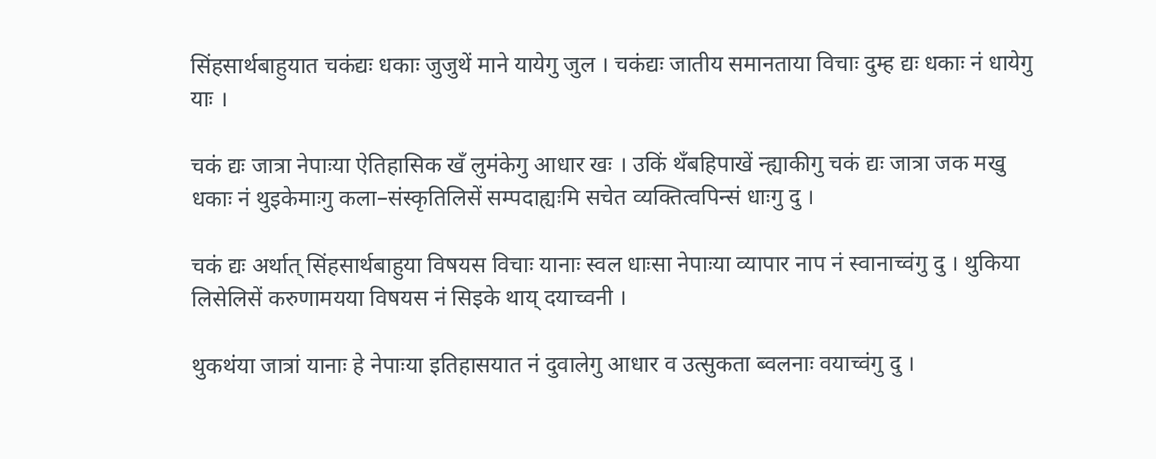सिंहसार्थबाहुयात चकंद्यः धकाः जुजुथें माने यायेगु जुल । चकंद्यः जातीय समानताया विचाः दुम्ह द्यः धकाः नं धायेगु याः ।

चकं द्यः जात्रा नेपाःया ऐतिहासिक खँ लुमंकेगु आधार खः । उकिं थँबहिपाखें न्ह्याकीगु चकं द्यः जात्रा जक मखु धकाः नं थुइकेमाःगु कला–संस्कृतिलिसें सम्पदाह्यःमि सचेत व्यक्तित्वपिन्सं धाःगु दु ।

चकं द्यः अर्थात् सिंहसार्थबाहुया विषयस विचाः यानाः स्वल धाःसा नेपाःया व्यापार नाप नं स्वानाच्वंगु दु । थुकिया लिसेलिसें करुणामयया विषयस नं सिइके थाय् दयाच्वनी ।

थुकथंया जात्रां यानाः हे नेपाःया इतिहासयात नं दुवालेगु आधार व उत्सुकता ब्वलनाः वयाच्वंगु दु ।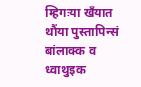म्हिगःया खँयात थौंया पुस्तापिन्सं बांलाक्क व ध्वाथुइक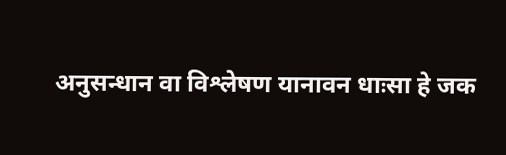अनुसन्धान वा विश्लेषण यानावन धाःसा हे जक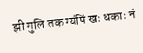झी गुलि तक ग्यंपिं खः धकाः नं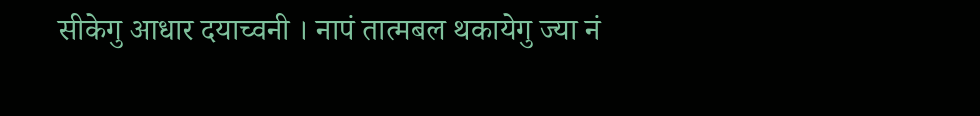सीकेगु आधार दयाच्वनी । नापं तात्मबल थकायेगु ज्या नं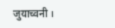जुयाच्वनी ।